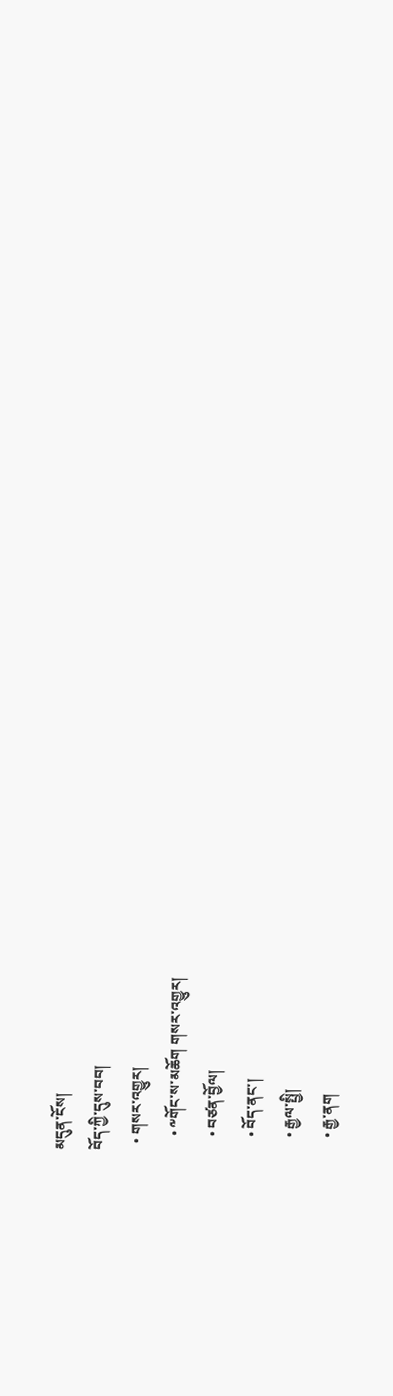མདུན་ངོས།
བོད་ཀྱི་དུས་བབ།
  • གསར་འགྱུར།
    • ༸གོང་ས་མཆོག གསར་འགྱུར།
    • བཙན་བྱོལ།
    • བོད་ནང་།
    • རྒྱལ་སྤྱི།
    • རྒྱ་ནག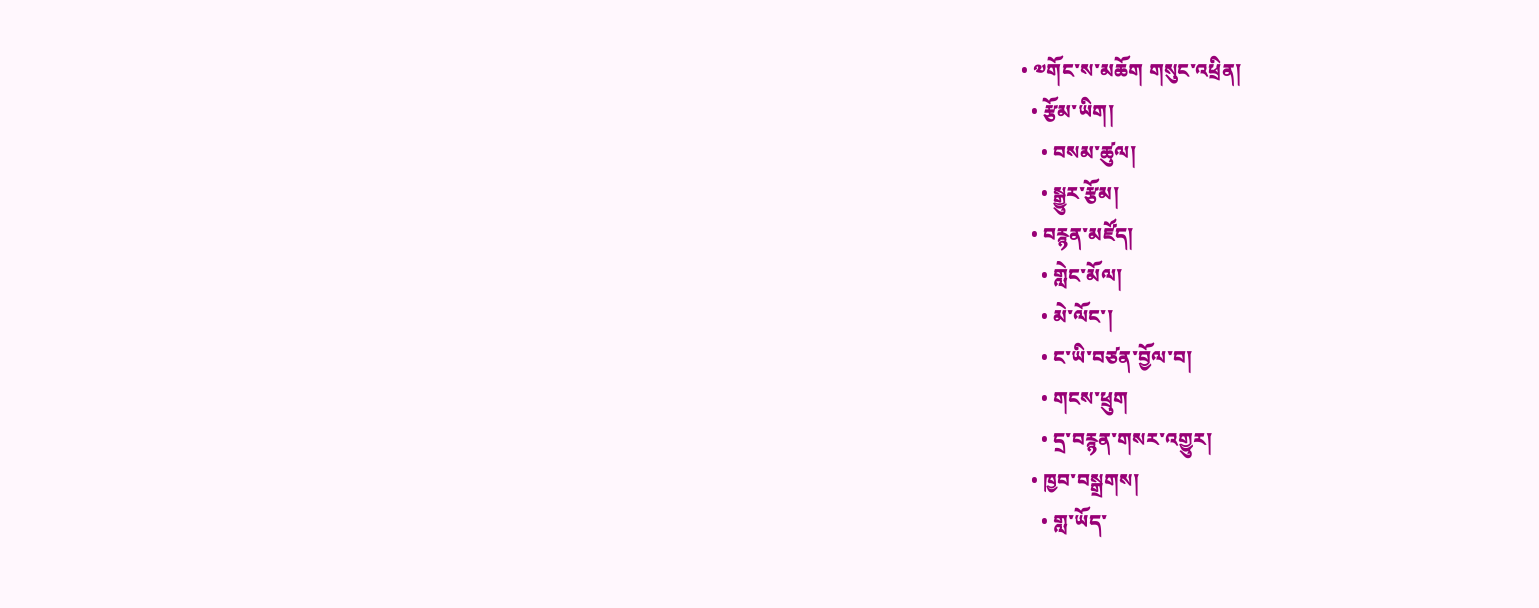• ༧གོང་ས་མཆོག གསུང་འཕྲིན།
  • རྩོམ་ཡིག།
    • བསམ་ཚུལ།
    • སྒྱུར་རྩོམ།
  • བརྙན་མཛོད།
    • གླེང་མོལ།
    • མེ་ལོང་།
    • ང་ཡི་བཙན་བྱོལ་བ།
    • གངས་ཕྲུག
    • དྲ་བརྙན་གསར་འགྱུར།
  • ཁྱབ་བསྒྲགས།
    • གླ་ཡོད་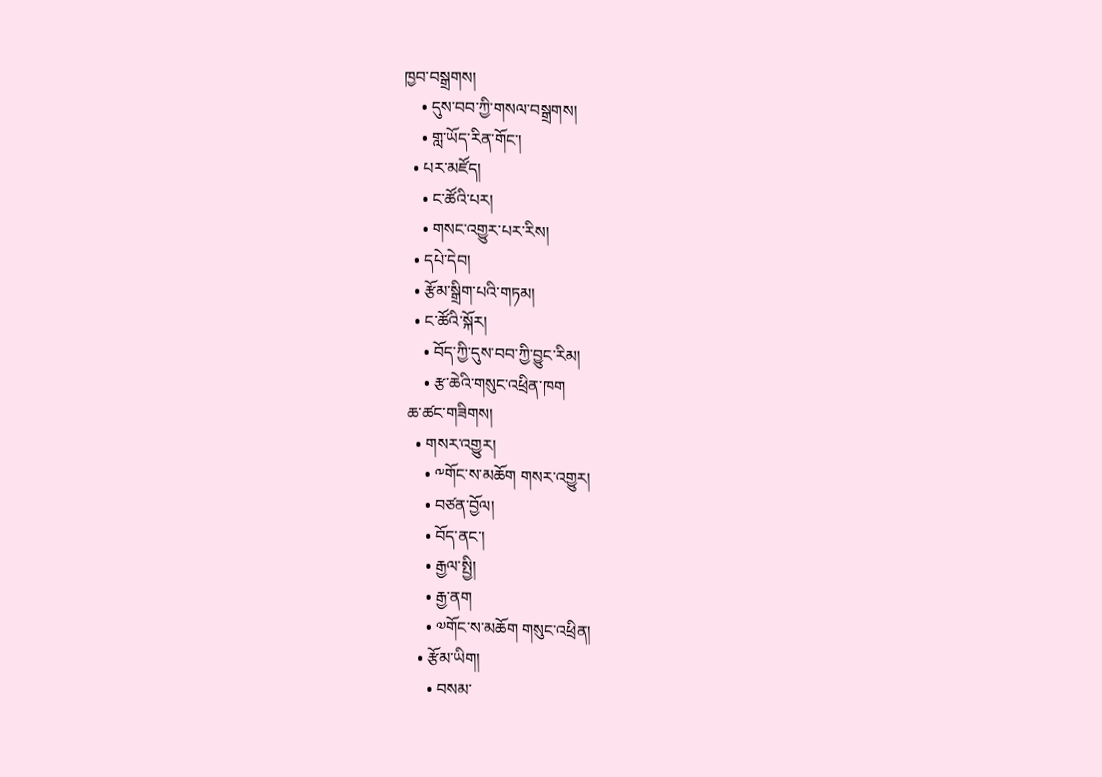ཁྱབ་བསྒྲགས།
    • དུས་བབ་ཀྱི་གསལ་བསྒྲགས།
    • གླ་ཡོད་རིན་གོང་།
  • པར་མཛོད།
    • ང་ཚོའི་པར།
    • གསང་འགྱུར་པར་རིས།
  • དཔེ་དེབ།
  • རྩོམ་སྒྲིག་པའི་གཏམ།
  • ང་ཚོའི་སྐོར།
    • བོད་ཀྱི་དུས་བབ་ཀྱི་བྱུང་རིམ།
    • རྩ་ཆེའི་གསུང་འཕྲིན་ཁག
ཆ་ཚང་གཟིགས།
  • གསར་འགྱུར།
    • ༸གོང་ས་མཆོག གསར་འགྱུར།
    • བཙན་བྱོལ།
    • བོད་ནང་།
    • རྒྱལ་སྤྱི།
    • རྒྱ་ནག
    • ༧གོང་ས་མཆོག གསུང་འཕྲིན།
  • རྩོམ་ཡིག།
    • བསམ་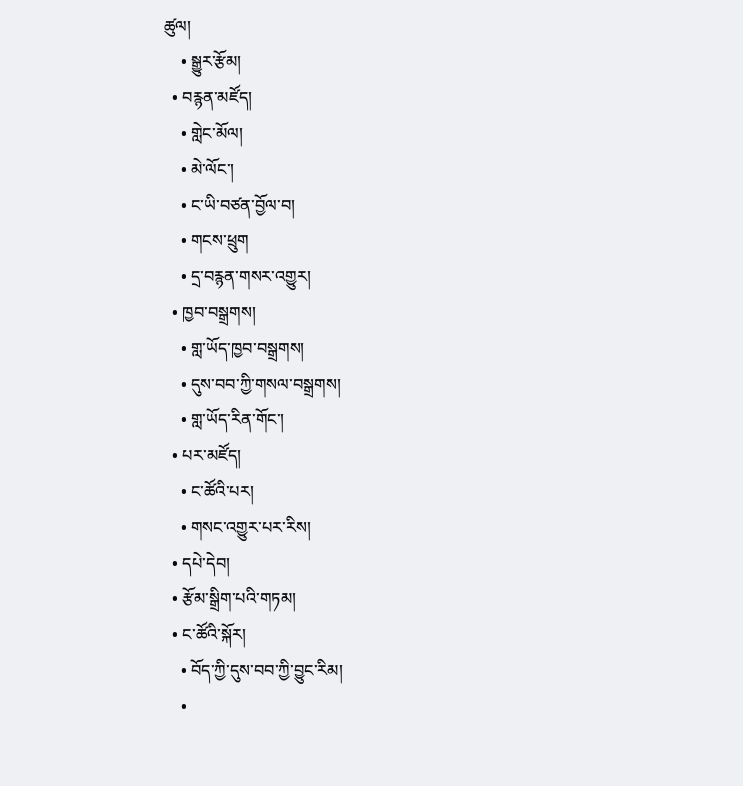ཚུལ།
    • སྒྱུར་རྩོམ།
  • བརྙན་མཛོད།
    • གླེང་མོལ།
    • མེ་ལོང་།
    • ང་ཡི་བཙན་བྱོལ་བ།
    • གངས་ཕྲུག
    • དྲ་བརྙན་གསར་འགྱུར།
  • ཁྱབ་བསྒྲགས།
    • གླ་ཡོད་ཁྱབ་བསྒྲགས།
    • དུས་བབ་ཀྱི་གསལ་བསྒྲགས།
    • གླ་ཡོད་རིན་གོང་།
  • པར་མཛོད།
    • ང་ཚོའི་པར།
    • གསང་འགྱུར་པར་རིས།
  • དཔེ་དེབ།
  • རྩོམ་སྒྲིག་པའི་གཏམ།
  • ང་ཚོའི་སྐོར།
    • བོད་ཀྱི་དུས་བབ་ཀྱི་བྱུང་རིམ།
    •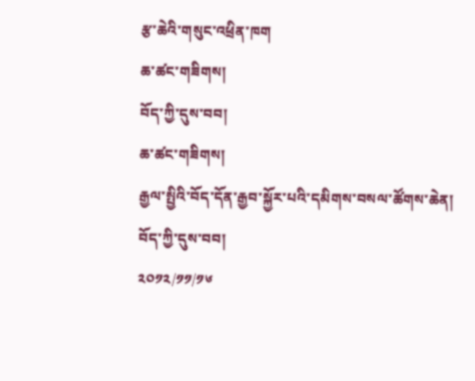རྩ་ཆེའི་གསུང་འཕྲིན་ཁག
ཆ་ཚང་གཟིགས།
བོད་ཀྱི་དུས་བབ།
ཆ་ཚང་གཟིགས།
རྒྱལ་སྤྱིའི་བོད་དོན་རྒྱབ་སྐྱོར་པའི་དམིགས་བསལ་ཚོགས་ཆེན།
བོད་ཀྱི་དུས་བབ།
༢༠༡༢/༡༡/༡༦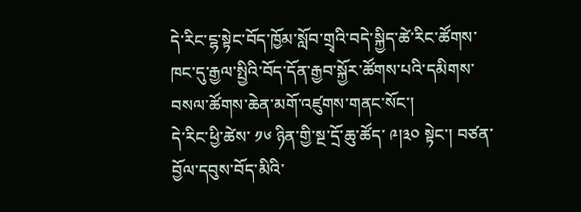དེ་རིང་ངྷ་སྟེང་བོད་ཁྱོམ་སློབ་གྲྭའི་བདེ་སྐྱིད་ཚེ་རིང་ཚོགས་ཁང་དུ་རྒྱལ་སྤྱིའི་བོད་དོན་རྒྱབ་སྐྱོར་ཚོགས་པའི་དམིགས་བསལ་ཚོགས་ཆེན་མགོ་འཛུགས་གནང་སོང་།
དེ་རིང་ཕྱི་ཚེས་ ༡༦ ཉིན་གྱི་སྔ་དྲོ་ཆུ་ཚོད་ ༩།༣༠ སྟེང་། བཙན་བྱོལ་དབུས་བོད་མིའི་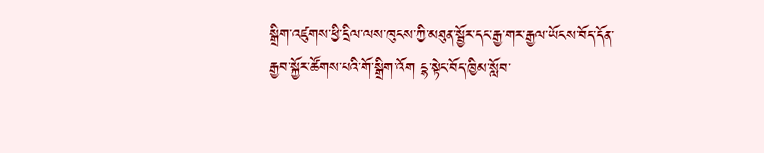སྒྲིག་འཛུགས་ཕྱི་དྲིལ་ལས་ཁུངས་ཀྱི་མཐུན་སྦྱོར་དང་རྒྱ་གར་རྒྱལ་ཡོངས་བོད་དོན་རྒྱབ་སྐྱོར་ཚོགས་པའི་གོ་སྒྲིག་འོག ངྷ་སྟེང་བོད་ཁྱིམ་སློབ་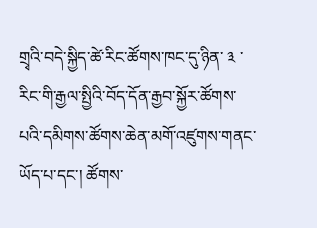གྲྭའི་བདེ་སྐྱིད་ཚེ་རིང་ཚོགས་ཁང་དུ་ཉིན་ ༣ ་རིང་གི་རྒྱལ་སྤྱིའི་བོད་དོན་རྒྱབ་སྐྱོར་ཚོགས་པའི་དམིགས་ཚོགས་ཆེན་མགོ་འཛུགས་གནང་ཡོད་པ་དང་། ཚོགས་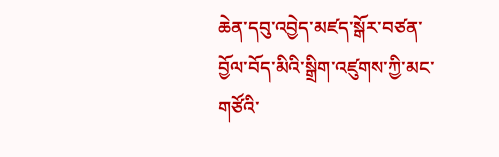ཆེན་དབུ་འབྱེད་མཛད་སྒོར་བཙན་བྱོལ་བོད་མིའི་སྒྲིག་འཛུགས་ཀྱི་མང་གཙོའི་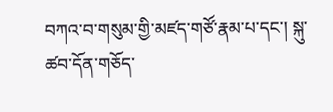བཀའ་བ་གསུམ་གྱི་མཛད་གཙོ་རྣམ་པ་དང་། སྐུ་ཚབ་དོན་གཅོད་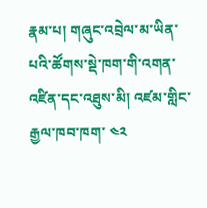རྣམ་པ། གཞུང་འབྲེལ་མ་ཡིན་པའི་ཚོགས་སྡེ་ཁག་གི་འགན་འཛིན་དང་འཐུས་མི། འཛམ་གླིང་རྒྱལ་ཁབ་ཁག་ ༤༢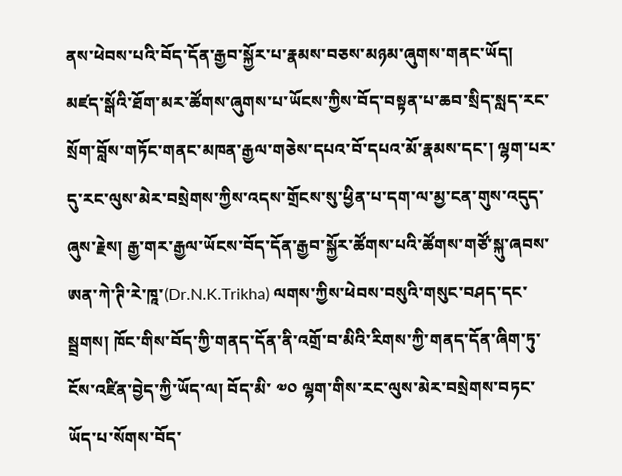ནས་ཕེབས་པའི་བོད་དོན་རྒྱབ་སྐྱོར་པ་རྣམས་བཅས་མཉམ་ཞུགས་གནང་ཡོད།
མཛད་སྒོའི་ཐོག་མར་ཚོགས་ཞུགས་པ་ཡོངས་ཀྱིས་བོད་བསྟན་པ་ཆབ་སྲིད་སླད་རང་སྲོག་བློས་གཏོང་གནང་མཁན་རྒྱལ་གཅེས་དཔའ་བོ་དཔའ་མོ་རྣམས་དང་། ལྷག་པར་དུ་རང་ལུས་མེར་བསྲེགས་ཀྱིས་འདས་གྲོངས་སུ་ཕྱིན་པ་དག་ལ་མྱ་ངན་གུས་འདུད་ཞུས་རྗེས། རྒྱ་གར་རྒྱལ་ཡོངས་བོད་དོན་རྒྱབ་སྐྱོར་ཚོགས་པའི་ཚོགས་གཙོ་སྐུ་ཞབས་ཨན་ཀེ་ཊི་རེ་ཁཱ་(Dr.N.K.Trikha) ལགས་ཀྱིས་ཕེབས་བསུའི་གསུང་བཤད་དང་སྦྲགས། ཁོང་གིས་བོད་ཀྱི་གནད་དོན་ནི་འགྲོ་བ་མིའི་རིགས་ཀྱི་གནད་དོན་ཞིག་ཏུ་ངོས་འཛིན་བྱེད་ཀྱི་ཡོད་ལ། བོད་མི་ ༧༠ ལྷག་གིས་རང་ལུས་མེར་བསྲེགས་བཏང་ཡོད་པ་སོགས་བོད་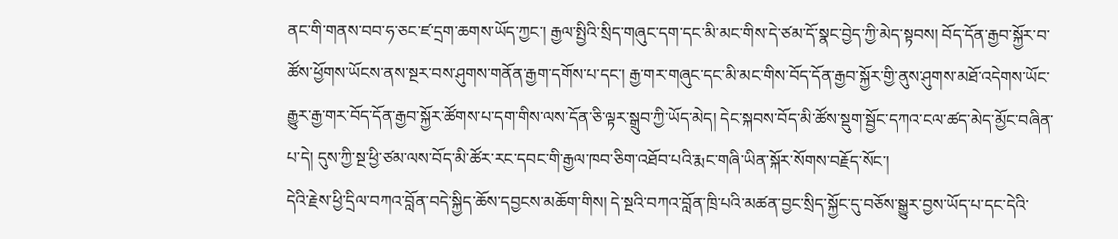ནང་གི་གནས་བབ་ཧ་ཅང་ཛ་དྲག་ཆགས་ཡོད་ཀྱང་། རྒྱལ་སྤྱིའི་སྲིད་གཞུང་དག་དང་མི་མང་གིས་དེ་ཙམ་དོ་སྣང་བྱེད་ཀྱི་མེད་སྟབས། བོད་དོན་རྒྱབ་སྐྱོར་བ་ཚོས་ཕྱོགས་ཡོངས་ནས་སྔར་བས་ཤུགས་གནོན་རྒྱག་དགོས་པ་དང་། རྒྱ་གར་གཞུང་དང་མི་མང་གིས་བོད་དོན་རྒྱབ་སྐྱོར་གྱི་ནུས་ཤུགས་མཐོ་འདེགས་ཡོང་རྒྱུར་རྒྱ་གར་བོད་དོན་རྒྱབ་སྐྱོར་ཚོགས་པ་དག་གིས་ལས་དོན་ཅི་ལྟར་སྒྲུབ་ཀྱི་ཡོད་མེད། དེང་སྐབས་བོད་མི་ཚོས་སྡུག་སྦྱོང་དཀའ་ངལ་ཚད་མེད་མྱོང་བཞིན་པ་དེ། དུས་ཀྱི་སྔ་ཕྱི་ཙམ་ལས་བོད་མི་ཚོར་རང་དབང་གི་རྒྱལ་ཁབ་ཅིག་འཐོབ་པའི་རྨང་གཞི་ཡིན་སྐོར་སོགས་བརྗོད་སོང་།
དེའི་རྗེས་ཕྱི་དྲིལ་བཀའ་བློན་བདེ་སྐྱིད་ཆོས་དབྱངས་མཆོག་གིས། དེ་སྔའི་བཀའ་བློན་ཁྲི་པའི་མཚན་བྱང་སྲིད་སྐྱོང་དུ་བཅོས་སྒྱུར་བྱས་ཡོད་པ་དང་དེའི་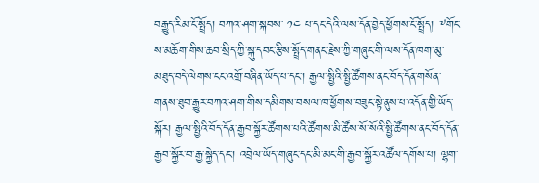བརྒྱུད་རིམ་ངོ་སྤྲོད། བཀའ་ཤག་སྐབས་ ༡༤ པ་དང་དེའི་ལས་དོན་བྱེད་ཕྱོགས་ངོ་སྤྲོད། ༸གོང་ས་མཆོག་གིས་ཆབ་སྲིད་ཀྱི་སྐུ་དབང་རྩིས་སྤྲོད་གནང་རྗེས་ཀྱི་གཞུང་གི་ལས་དོན་ཁག་མུ་མཐུད་བདེ་ལེགས་ངང་འགྲོ་བཞིན་ཡོད་པ་དང་། རྒྱལ་སྤྱིའི་སྤྱི་ཚོགས་ནང་བོད་དོན་གསོན་གནས་ཐུབ་རྒྱུར་བཀའ་ཤག་གིས་དམིགས་བསལ་ཁ་ཕྱོགས་བཟུང་སྟེ་ནུས་པ་འདོན་གྱི་ཡོད་སྐོར། རྒྱལ་སྤྱིའི་བོད་དོན་རྒྱབ་སྐྱོར་ཚོགས་པའི་ཚོགས་མི་ཚོས་སོ་སོའི་སྤྱི་ཚོགས་ནང་བོད་དོན་རྒྱབ་སྐྱོར་བ་རྒྱ་སྐྱེད་དང་། འབྲེལ་ཡོད་གཞུང་དང་མི་མང་གི་རྒྱབ་སྐྱོར་འཚོལ་དགོས་པ། ལྷག་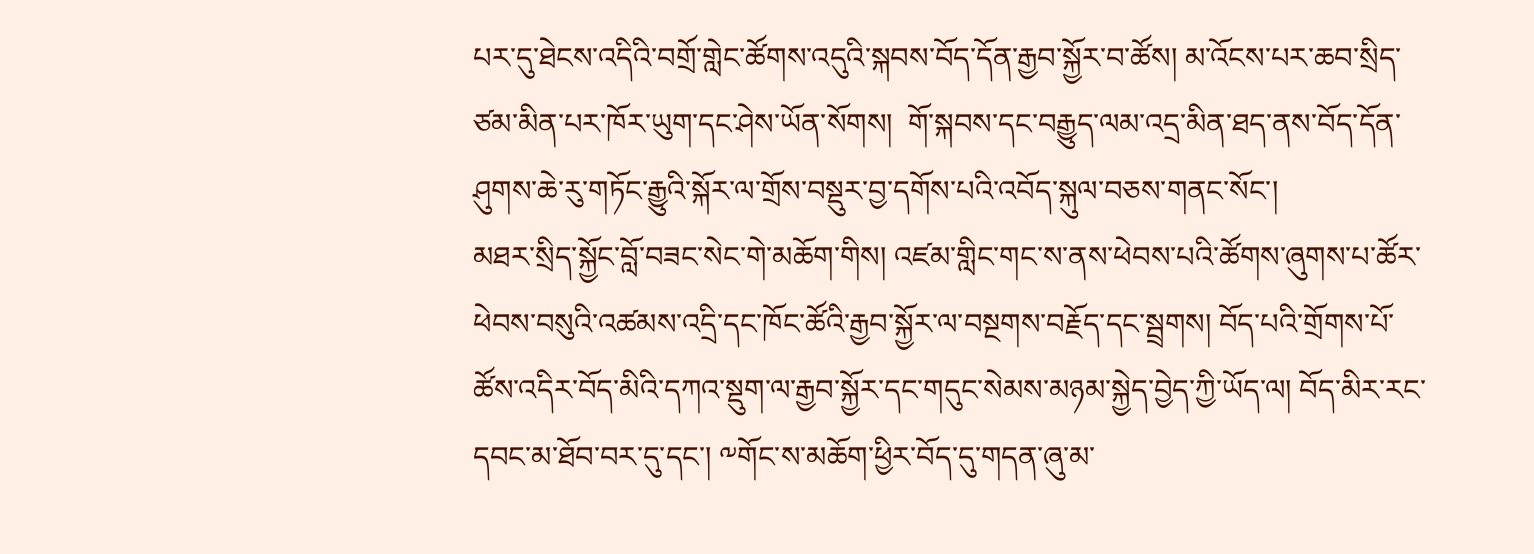པར་དུ་ཐེངས་འདིའི་བགྲོ་གླེང་ཚོགས་འདུའི་སྐབས་བོད་དོན་རྒྱབ་སྐྱོར་བ་ཚོས། མ་འོངས་པར་ཆབ་སྲིད་ཙམ་མིན་པར་ཁོར་ཡུག་དང་ཤེས་ཡོན་སོགས།  གོ་སྐབས་དང་བརྒྱུད་ལམ་འདྲ་མིན་ཐད་ནས་བོད་དོན་ཤུགས་ཆེ་རུ་གཏོང་རྒྱུའི་སྐོར་ལ་གྲོས་བསྡུར་བྱ་དགོས་པའི་འབོད་སྐུལ་བཅས་གནང་སོང་།
མཐར་སྲིད་སྐྱོང་བློ་བཟང་སེང་གེ་མཆོག་གིས། འཛམ་གླིང་གང་ས་ནས་ཕེབས་པའི་ཚོགས་ཞུགས་པ་ཚོར་ཕེབས་བསུའི་འཚམས་འདྲི་དང་ཁོང་ཚོའི་རྒྱབ་སྐྱོར་ལ་བསྔགས་བརྗོད་དང་སྦྲགས། བོད་པའི་གྲོགས་པོ་ཚོས་འདིར་བོད་མིའི་དཀའ་སྡུག་ལ་རྒྱབ་སྐྱོར་དང་གདུང་སེམས་མཉམ་སྐྱེད་བྱེད་ཀྱི་ཡོད་ལ། བོད་མིར་རང་དབང་མ་ཐོབ་བར་དུ་དང་། ༸གོང་ས་མཆོག་ཕྱིར་བོད་དུ་གདན་ཞུ་མ་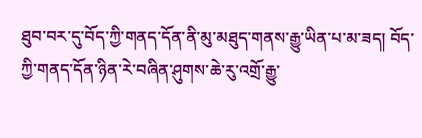ཐུབ་བར་དུ་བོད་ཀྱི་གནད་དོན་ནི་མུ་མཐུད་གནས་རྒྱུ་ཡིན་པ་མ་ཟད། བོད་ཀྱི་གནད་དོན་ཉིན་རེ་བཞིན་ཤུགས་ཆེ་རུ་འགྲོ་རྒྱུ་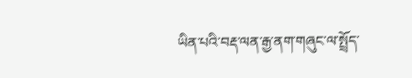ཡིན་པའི་བརྡ་ལན་རྒྱ་ནག་གཞུང་ལ་སྤྲོད་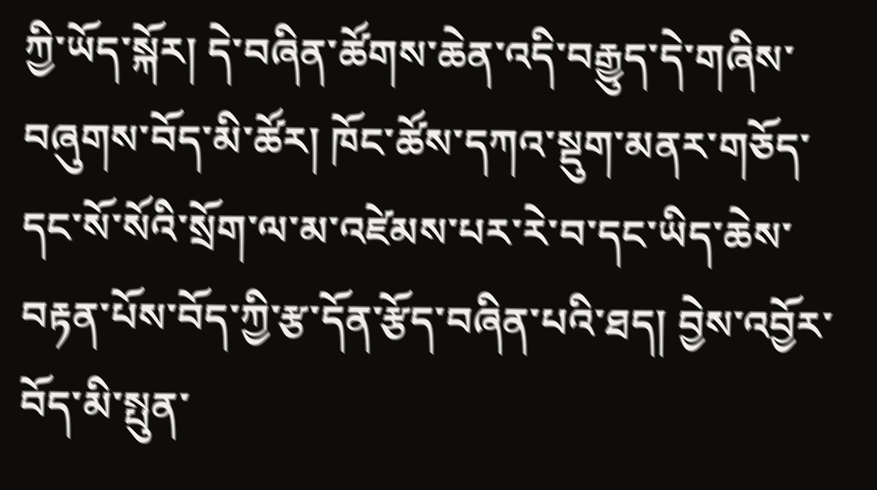ཀྱི་ཡོད་སྐོར། དེ་བཞིན་ཚོགས་ཆེན་འདི་བརྒྱུད་དེ་གཞིས་བཞུགས་བོད་མི་ཚོར། ཁོང་ཚོས་དཀའ་སྡུག་མནར་གཅོད་དང་སོ་སོའི་སྲོག་ལ་མ་འཛེམས་པར་རེ་བ་དང་ཡིད་ཆེས་བརྟན་པོས་བོད་ཀྱི་རྩ་དོན་རྩོད་བཞིན་པའི་ཐད། བྱེས་འབྱོར་བོད་མི་སྤུན་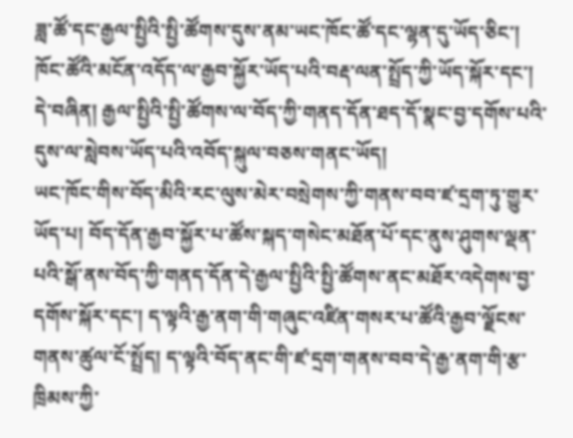ཟླ་ཚོ་དང་རྒྱལ་སྤྱིའི་སྤྱི་ཚོགས་དུས་ནམ་ཡང་ཁོང་ཚོ་དང་ལྷན་དུ་ཡོད་ཅིང་། ཁོང་ཚོའི་མངོན་འདོད་ལ་རྒྱབ་སྐྱོར་ཡོད་པའི་བརྡ་ལན་སྤྲོད་ཀྱི་ཡོད་སྐོར་དང་།  དེ་བཞིན། རྒྱལ་སྤྱིའི་སྤྱི་ཚོགས་ལ་བོད་ཀྱི་གནད་དོན་ཐད་དོ་སྣང་བྱ་དགོས་པའི་དུས་ལ་སླེབས་ཡོད་པའི་འབོད་སྐུལ་བཅས་གནང་ཡོད།
ཡང་ཁོང་གིས་བོད་མིའི་རང་ལུས་མེར་བསྲེགས་ཀྱི་གནས་བབ་ཛ་དྲག་ཏུ་གྱུར་ཡོད་པ། བོད་དོན་རྒྱབ་སྐྱོར་པ་ཚོས་སྐད་གསེང་མཐོན་པོ་དང་ནུས་ཤུགས་ལྡན་པའི་སྒོ་ནས་བོད་ཀྱི་གནད་དོན་དེ་རྒྱལ་སྤྱིའི་སྤྱི་ཚོགས་ནང་མཐོར་འདེགས་བྱ་དགོས་སྐོར་དང་། ད་ལྟའི་རྒྱ་ནག་གི་གཞུང་འཛིན་གསར་པ་ཚོའི་རྒྱབ་ལྗོངས་གནས་ཚུལ་ངོ་སྤྲོད། ད་ལྟའི་བོད་ནང་གི་ཛ་དྲག་གནས་བབ་དེ་རྒྱ་ནག་གི་རྩ་ཁྲིམས་ཀྱི་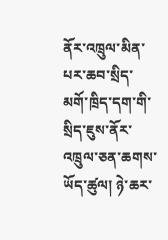ནོར་འཁྲུལ་མིན་པར་ཆབ་སྲིད་མགོ་ཁྲིད་དག་གི་སྲིད་ཇུས་ནོར་འཁྲུལ་ཅན་ཆགས་ཡོད་ཚུལ། ཉེ་ཆར་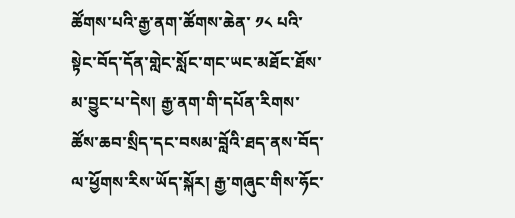ཚོགས་པའི་རྒྱ་ནག་ཚོགས་ཆེན་ ༡༨ པའི་སྟེང་བོད་དོན་གླེང་སློང་གང་ཡང་མཐོང་ཐོས་མ་བྱུང་པ་དེས། རྒྱ་ནག་གི་དཔོན་རིགས་ཚོས་ཆབ་སྲིད་དང་བསམ་བློའི་ཐད་ནས་བོད་ལ་ཕྱོགས་རིས་ཡོད་སྐོར། རྒྱ་གཞུང་གིས་ཧོང་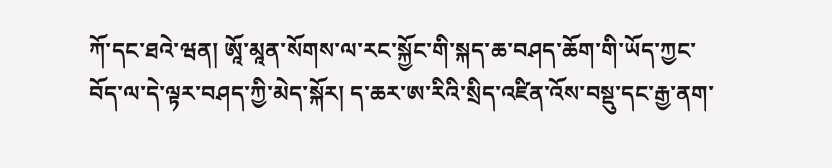ཀོ་དང་ཐའེ་ཝན། ཨཱོ་མཱན་སོགས་ལ་རང་སྐྱོང་གི་སྐད་ཆ་བཤད་ཆོག་གི་ཡོད་ཀྱང་བོད་ལ་དེ་ལྟར་བཤད་ཀྱི་མེད་སྐོར། ད་ཆར་ཨ་རིའི་སྲིད་འཛིན་འོས་བསྡུ་དང་རྒྱ་ནག་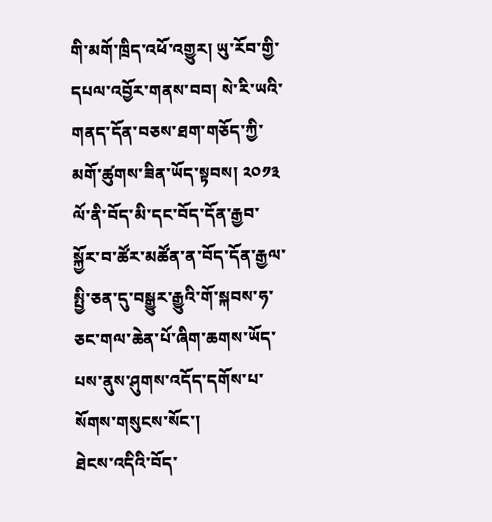གི་མགོ་ཁྲིད་འཕོ་འགྱུར། ཡུ་རོབ་གྱི་དཔལ་འབྱོར་གནས་བབ། སེ་རི་ཡའི་གནད་དོན་བཅས་ཐག་གཅོད་ཀྱི་མགོ་ཚུགས་ཟིན་ཡོད་སྟབས། ༢༠༡༣ ལོ་ནི་བོད་མི་དང་བོད་དོན་རྒྱབ་སྐྱོར་བ་ཚོར་མཚོན་ན་བོད་དོན་རྒྱལ་སྤྱི་ཅན་དུ་བསྒྱུར་རྒྱུའི་གོ་སྐབས་ཧ་ཅང་གལ་ཆེན་པོ་ཞིག་ཆགས་ཡོད་པས་ནུས་ཤུགས་འདོད་དགོས་པ་སོགས་གསུངས་སོང་།
ཐེངས་འདིའི་བོད་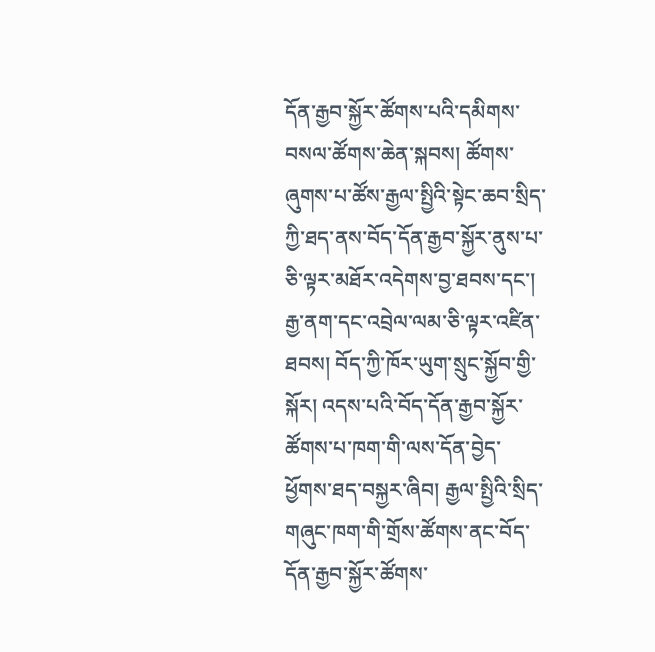དོན་རྒྱབ་སྐྱོར་ཚོགས་པའི་དམིགས་བསལ་ཚོགས་ཆེན་སྐབས། ཚོགས་ཞུགས་པ་ཚོས་རྒྱལ་སྤྱིའི་སྟེང་ཆབ་སྲིད་ཀྱི་ཐད་ནས་བོད་དོན་རྒྱབ་སྐྱོར་ནུས་པ་ཅི་ལྟར་མཐོར་འདེགས་བྱ་ཐབས་དང་། རྒྱ་ནག་དང་འབྲེལ་ལམ་ཅི་ལྟར་འཛིན་ཐབས། བོད་ཀྱི་ཁོར་ཡུག་སྲུང་སྐྱོབ་གྱི་སྐོར། འདས་པའི་བོད་དོན་རྒྱབ་སྐྱོར་ཚོགས་པ་ཁག་གི་ལས་དོན་བྱེད་ཕྱོགས་ཐད་བསྐྱར་ཞིབ། རྒྱལ་སྤྱིའི་སྲིད་གཞུང་ཁག་གི་གྲོས་ཚོགས་ནང་བོད་དོན་རྒྱབ་སྐྱོར་ཚོགས་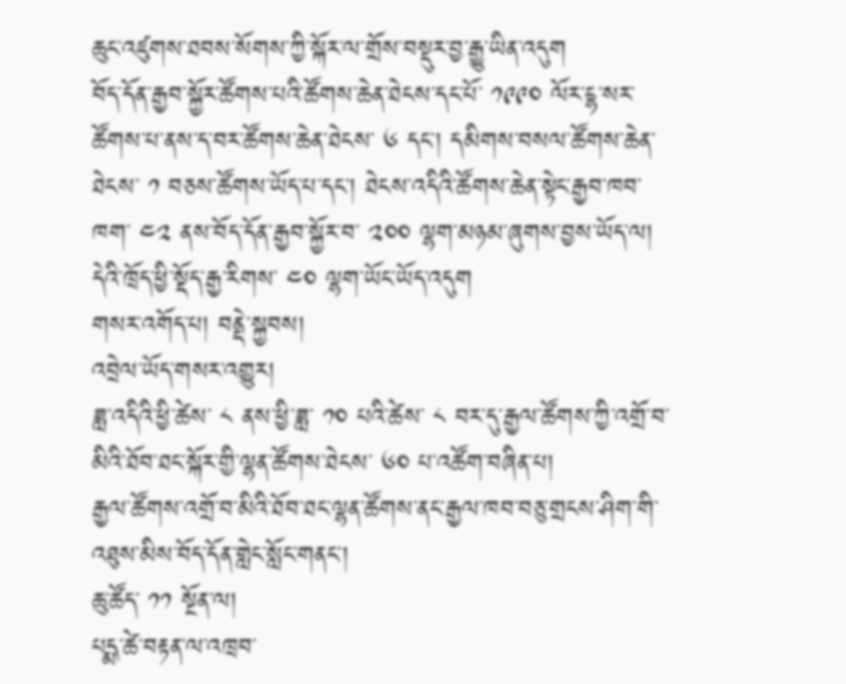ཆུང་འཛུགས་ཐབས་སོགས་ཀྱི་སྐོར་ལ་གྲོས་བསྡུར་བྱ་རྒྱུ་ཡིན་འདུག
བོད་དོན་རྒྱབ་སྐྱོར་ཚོགས་པའི་ཚོགས་ཆེན་ཐེངས་དང་པོ་ ༡༩༩༠ ལོར་ངྷ་སར་ཚོགས་པ་ནས་ད་བར་ཚོགས་ཆེན་ཐེངས་ ༦ དང་། དམིགས་བསལ་ཚོགས་ཆེན་ཐེངས་ ༡ བཅས་ཚོགས་ཡོད་པ་དང་། ཐེངས་འདིའི་ཚོགས་ཆེན་སྟེང་རྒྱབ་ཁབ་ཁག་ ༤༢ ནས་བོད་དོན་རྒྱབ་སྐྱོར་བ་ ༢༠༠ ལྷག་མཉམ་ཞུགས་བྱས་ཡོད་ལ།  དེའི་ཁྲོད་ཕྱི་སྡོད་རྒྱ་རིགས་ ༤༠ ལྷག་ཡོང་ཡོད་འདུག
གསར་འགོད་པ། བནྡེ་སྐྱབས།
འབྲེལ་ཡོད་གསར་འགྱུར།
ཟླ་འདིའི་ཕྱི་ཚེས་ ༨ ནས་ཕྱི་ཟླ་ ༡༠ པའི་ཚེས་ ༨ བར་དུ་རྒྱལ་ཚོགས་ཀྱི་འགྲོ་བ་མིའི་ཐོབ་ཐང་སྐོར་གྱི་ལྷན་ཚོགས་ཐེངས་ ༦༠ པ་འཚོག་བཞིན་པ།
རྒྱལ་ཚོགས་འགྲོ་བ་མིའི་ཐོབ་ཐང་ལྷན་ཚོགས་ནང་རྒྱལ་ཁབ་བཅུ་གྲངས་ཤིག་གི་འཐུས་མིས་བོད་དོན་གླེང་སློང་གནང་།
ཆུ་ཚོད་ ༡༡ སྔོན་ལ།
པདྨ་ཚེ་བརྟན་ལ་འཁྲབ་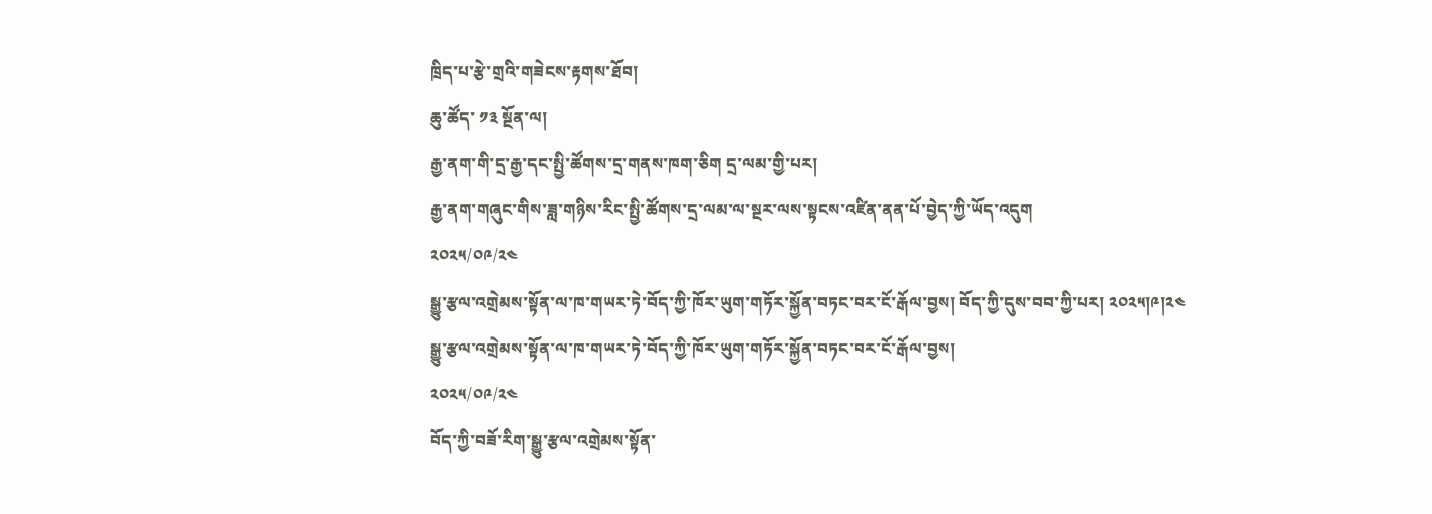ཁྲིད་པ་རྩེ་གྲའི་གཟེངས་རྟགས་ཐོབ།
ཆུ་ཚོད་ ༡༣ སྔོན་ལ།
རྒྱ་ནག་གི་དྲ་རྒྱ་དང་སྤྱི་ཚོགས་དྲ་གནས་ཁག་ཅིག དྲ་ལམ་གྱི་པར།
རྒྱ་ནག་གཞུང་གིས་ཟླ་གཉིས་རིང་སྤྱི་ཚོགས་དྲ་ལམ་ལ་སྔར་ལས་སྟངས་འཛིན་ནན་པོ་བྱེད་ཀྱི་ཡོད་འདུག
༢༠༢༥/༠༩/༢༤
སྒྱུ་རྩལ་འགྲེམས་སྟོན་ལ་ཁ་གཡར་ཏེ་བོད་ཀྱི་ཁོར་ཡུག་གཏོར་སྐྱོན་བཏང་བར་ངོ་རྒོལ་བྱས། བོད་ཀྱི་དུས་བབ་ཀྱི་པར། ༢༠༢༥།༩།༢༤
སྒྱུ་རྩལ་འགྲེམས་སྟོན་ལ་ཁ་གཡར་ཏེ་བོད་ཀྱི་ཁོར་ཡུག་གཏོར་སྐྱོན་བཏང་བར་ངོ་རྒོལ་བྱས།
༢༠༢༥/༠༩/༢༤
བོད་ཀྱི་བཟོ་རིག་སྒྱུ་རྩལ་འགྲེམས་སྟོན་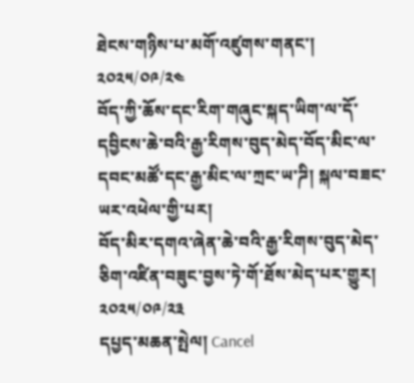ཐེངས་གཉིས་པ་མགོ་འཛུགས་གནང་།
༢༠༢༥/༠༩/༢༤
བོད་ཀྱི་ཆོས་དང་རིག་གཞུང་སྐད་ཡིག་ལ་དོ་དབྱིངས་ཆེ་བའི་རྒྱ་རིགས་བུད་མེད་བོད་མིང་ལ་དབང་མཚོ་དང་རྒྱ་མིང་ལ་ཀྲང་ཡ་ཌི། སྐལ་བཟང་ཡར་འཕེལ་གྱི་པར།
བོད་མིར་དགའ་ཞེན་ཆེ་བའི་རྒྱ་རིགས་བུད་མེད་ཅིག་འཛིན་བཟུང་བྱས་ཏེ་གོ་ཐོས་མེད་པར་གྱུར།
༢༠༢༥/༠༩/༢༣
དཔྱད་མཆན་སྤེལ། Cancel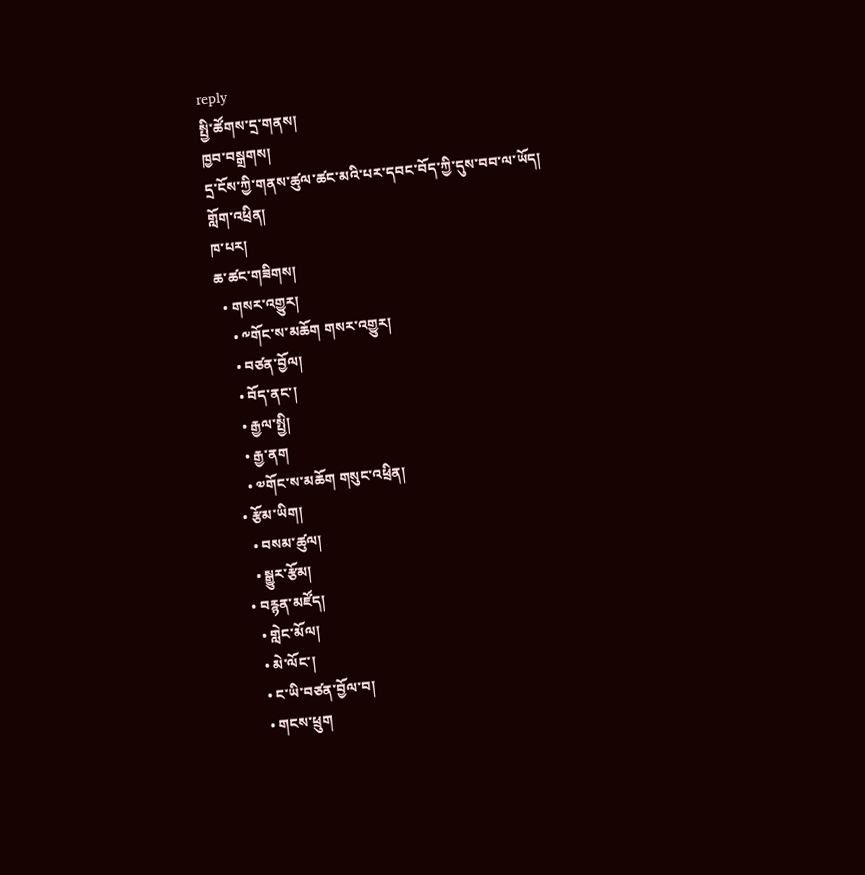reply
སྤྱི་ཚོགས་དྲ་གནས།
ཁྱབ་བསྒྲགས།
དྲ་ངོས་ཀྱི་གནས་ཚུལ་ཚང་མའི་པར་དབང་བོད་ཀྱི་དུས་བབ་ལ་ཡོད།
གློག་འཕྲིན།
ཁ་པར།
ཆ་ཚང་གཟིགས།
  • གསར་འགྱུར།
    • ༸གོང་ས་མཆོག གསར་འགྱུར།
    • བཙན་བྱོལ།
    • བོད་ནང་།
    • རྒྱལ་སྤྱི།
    • རྒྱ་ནག
    • ༧གོང་ས་མཆོག གསུང་འཕྲིན།
  • རྩོམ་ཡིག།
    • བསམ་ཚུལ།
    • སྒྱུར་རྩོམ།
  • བརྙན་མཛོད།
    • གླེང་མོལ།
    • མེ་ལོང་།
    • ང་ཡི་བཙན་བྱོལ་བ།
    • གངས་ཕྲུག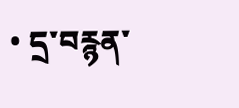• དྲ་བརྙན་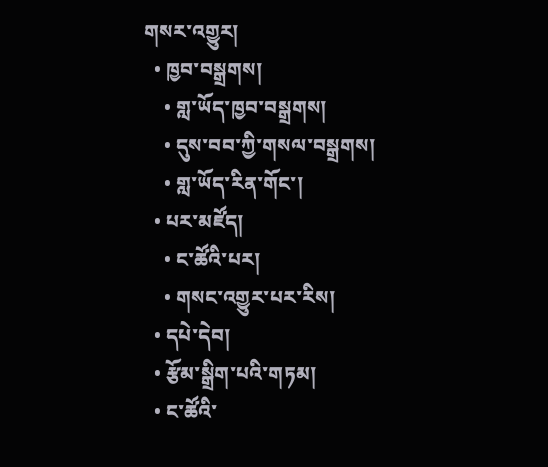གསར་འགྱུར།
  • ཁྱབ་བསྒྲགས།
    • གླ་ཡོད་ཁྱབ་བསྒྲགས།
    • དུས་བབ་ཀྱི་གསལ་བསྒྲགས།
    • གླ་ཡོད་རིན་གོང་།
  • པར་མཛོད།
    • ང་ཚོའི་པར།
    • གསང་འགྱུར་པར་རིས།
  • དཔེ་དེབ།
  • རྩོམ་སྒྲིག་པའི་གཏམ།
  • ང་ཚོའི་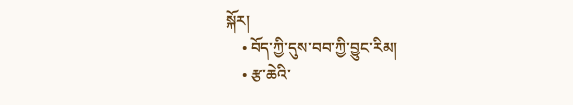སྐོར།
    • བོད་ཀྱི་དུས་བབ་ཀྱི་བྱུང་རིམ།
    • རྩ་ཆེའི་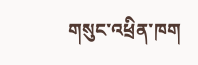གསུང་འཕྲིན་ཁག